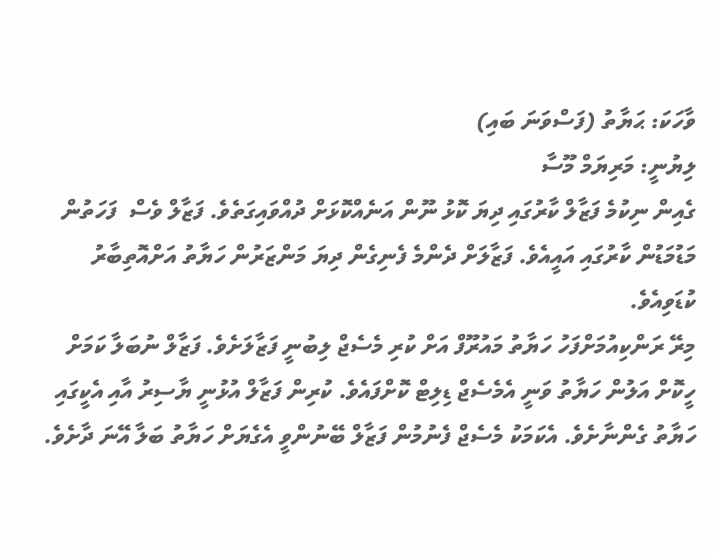ވާހަކަ: ޙަޔާތު (ފަސްވަނަ ބައި)
ލިޔުނީ: މަރިޔަމް މޫސާ
ގެއިން ނިކުމެ ފަޒާލް ކާރުގައި ދިޔަ ކޮޅު ނޫން އަނެއްކޮޅަށް ދުއްވައިގަތެވެ. ފަޒާލް ވެސް  ފަހަތުން މަޑުމަޑުން ކާރުގައި އައީއެވެ. ފަޒާލަށް ދެންމެ ފެނިގެން ދިޔަ މަންޒަރުން ހަޔާތު އަށްއޮތިބާރު ކުޑަވިއެވެ.
މިރޭ ރަންކިއުމަށްފަހު ހަޔާތު މައުރޫފް އަށް ކުރި މެސެޖް ލިބުނީ ފަޒާލަށެވެ. ފަޒާލް ނުބަލާ ކަމަށް ހީކޮށް އަލުން ހަޔާތު ވަނީ އެމެސެޖް ޑިލިޓް ކޮށްފައެވެ. ކުރިން ފަޒާލް އުޅުނީ ޔާސިރު އާއި އެކީގައި ހަޔާތު ގެންނާށެވެ. އެކަމަކު މެސެޖް ފެނުމުން ފަޒާލް ބޭނުންވީ އެގެޔަށް ހަޔާތު ބަލާ އޭނަ ދާށެވެ.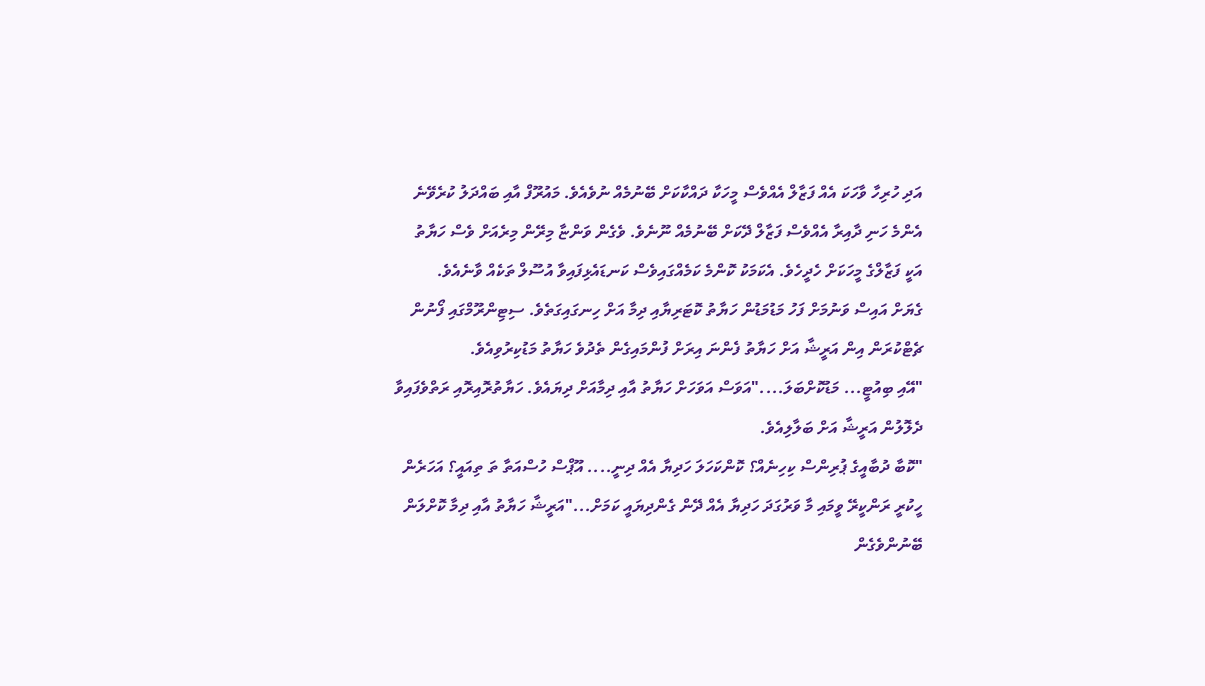އަދި ހުރިހާ ވާހަކަ އެއް ފަޒާލް އެއްވެސް މީހަކާ ދައްކާކަށް ބޭނުމެއް ނުވެއެވެ. މައުރޫފް އާއި ބައްދަލު ކުރެވޭނެ އެންމެ ހަނި ދާއިރާ އެއްވެސް ފަޒާލް ދޭކަށް ބޭނުމެއް ނޫނެވެ. ވެގެން ވަންޏާ މިރޭން މިރެއަށް ވެސް ހަޔާތު އަކީ ފަޒާލްގެ މީހަކަށް ހެދީހެވެ. އެކަމަކު ކޮންމެ ކަމެއްގައިވެސް ކަނޑައެޅިފައިވާ އުސޫލް ތަކެއް ވާނެއެވެ.
ގެޔަށް އައިސް ވަނުމަށް ފަހު މަޑުމަޑުން ހަޔާތު ކޮޓަރިޔާއި ދިމާ އަށް ހިނގައިގަތެވެ. ސިޓިންރޫމްގައި ފޯނުން ޗެޓްކުރަން އިން އަރީޝާ އަށް ހަޔާތު ފެންނަ އިރަށް ފުންމައިގެން ތެދުވެ ހަޔާތު މަޑުކިރުވިއެވެ.
"އޭއި ބިއުޓީ... މަޑުކޮށްބަލަ...."އަވަސް އަވަހަށް ހަޔާތު އާއި ދިމާއަށް ދިޔައެވެ. ހަޔާތުރޮއިރޮއި ރަތްވެފައިވާ ދެލޮލުން އަރީޝާ އަށް ބަލާލިއެވެ.
"ކޮބާ ދުބާއީގެ ޕުރިންސް ކިހިނެއް؟ ކޮންކަހަލަ ހަދިޔާ އެއް ދިނީ.... އޫޕްސް ހުސްއަތާ ތަ ތިއައީ؟ އަހަރެން ހީކުރީ ރަންކީރޭ ވީމައި މާ ވަރުގަދަ ހަދިޔާ އެއް ދޭން ގެންދިޔައީ ކަމަށް..."އަރީޝާ ހަޔާތު އާއި ދިމާ ކޮށްލަން ބޭނުންވެގެން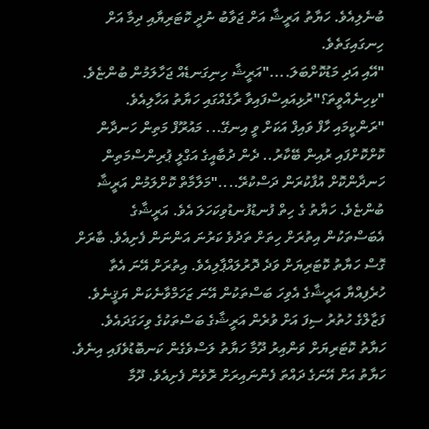ބުނެލިއެވެ. ހަޔާތު އަރީޝާ އަށް ޖަވާބު ނުދީ ކޮޓަރިޔާއި ދިމާ އަށް ހިނގައިގަތެވެ.
"އޭއި އަދި މަޑުކޮށްބަލަ...."އަރީޝާ ހިނިގަނޑެއް ޖަހާލަމުން ބުންޏެވެ.
"ކިހިނެއްވީތަ؟"ރުޅިއައިސްފައިވާ ރާގެއްގައި ހަޔާތު އަހާލިއެވެ.
"ރަންކީމައި ހާފް ވައިފް އަކަށް ވީ އިނގޭ... މައުރޫފް މަތިން ހަނދާން ކޮށްކޮށްފައި ރުއިން ބޭކާރު.. ދެން ދުބާއީގެ އަގްލީ ޕުރިންސްމަތިން ހަނދާންކޮށް އުފާކުރަން ދަސްކުރޭ...."މަލާމާތް ކޮށްލަމުން އަރީޝާ ބުންޏެވެ. ހަޔާތު ގެ ހިތް ފުނޑުފުނޑުވިކަހަލަ އެވެ. އަރީޝާގެ އެބަސްތަކުން އިތުރަށް ހިތަށް ތަދުވެ ކަރުނަ އަންނަން ފެށިއެވެ. ބާރަށް ގޮސް ހަޔާތު ކޮޓަރިޔަށް ވަދެ ދޮރުލައްޕާލިއެވެ. އިތުރަށް އޭނަ އެތާ ހުރެފިއްޔާ އަރީޝާގެ އެވިހަ ބަސްތަކުން އޭނަ ޒަހަމްވާނެކަން ޔަޤީނެވެ. ފަޒާލްގެ ހުތުރު ސިފަ އަށް ވުރެން އަރީޝާގެ ބަސްތަކުގެ ވިހަގަދައެވެ.
ހަޔާތު ކޮޓަރިޔަށް ވަންއިރު ދޫމާ ހަޔާތު ލަސްވެގެން ކަނބޮޑުވެފައި އިނެވެ. ހަޔާތު އަށް އޭނަގެ ދައްތަ ފެންނައިރަށް ރޮވެން ފެށިއެވެ. ދޫމާ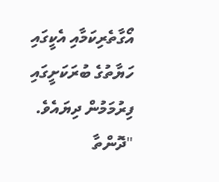އޯގާތެރިކަމާއި އެކީގައި ހަޔާތުގެ ބުރަކަށީގައި ފިރުމަމުން ދިޔައެވެ.
"ދޮންތާ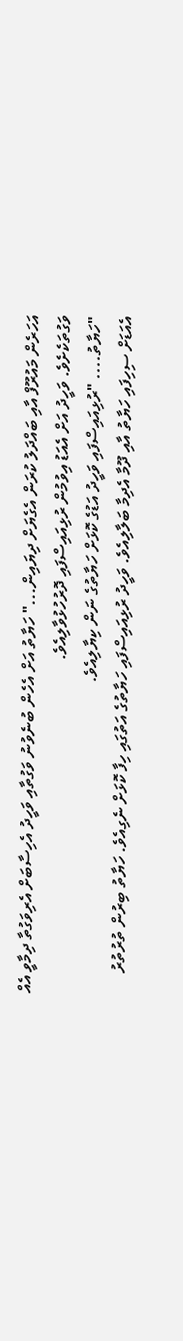އަހަރެން މައުރޫފް އާއި ބައްދަލު ކުރަން އެގެޔަށް ދިޔައިން..." ހަޔާތު އަށް އެހެން ބުނެވުނު ވަގުތާއި ވަހީދު އެހިސާބަށް އެރިވަގުތާ ދިމާވީ އެއް ވަގުތަކެށެވެ. ވަހީދު އަށް އެއަޑު އިވުމުން ރުޅިއައިސްފައި ދޮރުހުޅުވާލިއެވެ.
"ހަޔާތު.... "ރުޅިއައިސްފައި ވަހީދު އަޑުގެ ކޮޅަށް ހަޔާތުގެ ނަން ކިޔާލިއެވެ.
އެއަޑަށް ސިހިފައި ހަޔާތު އާއި ދޫމާ އެދިމާ ބަލާލިއެވެ. ވަހީދު ރުޅިއައިސްފައި ހަޔާތުގެ އަތުގައި ހިފާ ކޮޅަށް ނެގިއެވެ. ހަޔާތު ބިރުން ތުރުތުރު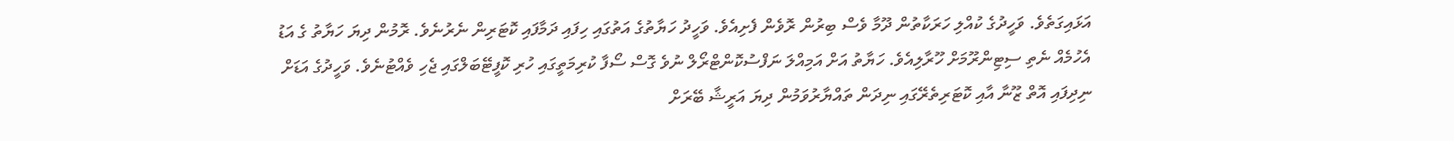އަޅައިގަތެވެ. ވަހީދުގެ ކުއްލި ހަރަކާތުން ދޫމާ ވެސް ބިރުން ރޮވެން ފެށިއެވެ. ވަހީދު ހަޔާތުގެ އަތުގައި ހިފައި ދަމާފައި ކޮޓަރިން ނެރުނެވެ. ރޮމުން ދިޔަ ހަޔާތު ގެ އަޑު އެހުމެއް ނެތި ސިޓިންރޫމަށް ހޫރާލިއެވެ. ހަޔާތު އަށް އަމިއްލަ ނަފްސުކޮންޓްރޯލް ނުވެ ގޮސް ސޯފާ ކުރިމަތީގައި ހުރި ކޮފީޓޭބަލްގައި ޖެހި ވެއްޓުނެވެ. ވަހީދުގެ އަޑަށް ނިދިފައި އޮތް ޒޫނާ އާއި ކޮޓަރިތެރޭގައި ނިދަން ތައްޔާރުވަމުން ދިޔަ އަރީޝާ ބޭރަށް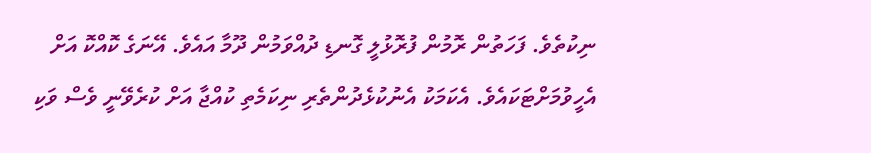ނިކުތެވެ. ފަހަތުން ރޮމުން ފުރޮޅުލީ ގޮނޑި ދުއްވަމުން ދޫމާ އައެވެ. އޭނަގެ ކޮއްކޮ އަށް އެހީވުމަށްޓަކައެވެ. އެކަމަކު އެނުކުޅެދުންތެރި ނިކަމެތި ކުއްޖާ އަށް ކުރެވޭނީ ވެސް ވަކި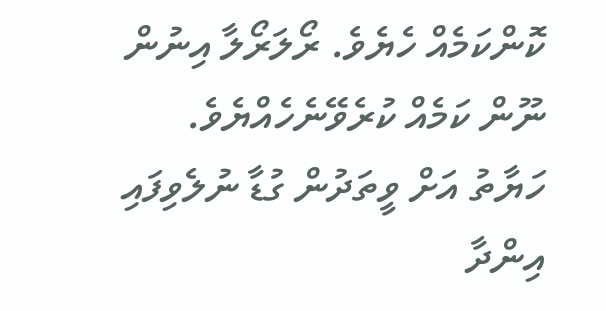ކޮންކަމެއް ހެޔެވެ. ރޯލަރޯލާ އިނުން ނޫން ކަމެއް ކުރެވޭނެހެއްޔެވެ.
ހަޔާތު އަށް ވީތަދުން ގުޑާ ނުލެވިފައި އިންދާ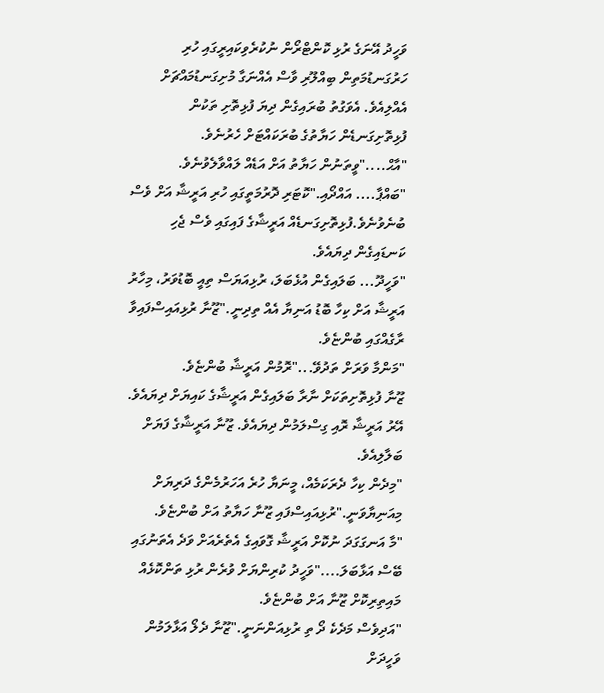ވަހީދު އޭނަގެ ރުޅި ކޮންޓްރޯން ނުކުރެވިކައިރީގައި ހުރި ހަރުގަނޑުމަތިން ބިއްލޫރި ވާސް އެއްނަގާ މުށިގަނޑުމައްޗަށް އެއްލިއެވެ. އެވަގުތު ބުރައިގެން ދިޔަ ފުޅިތޮށި ތަކުން ފުޅިތޮށިގަނޑެން ހަޔާތުގެ ބުރަކައްޓަށް ހެރުނެވެ.
"އާޙް...."ވީތަނުން ހަޔާތު އަށް އަޑެއް ލައްވާލެވުނެވެ.
"ބައްޕާ.... އައްދޯއި."ކޮޓަރި ދޮރުމަތީގައި ހުރި އަރީޝާ އަށް ވެސް ބުނެވުނެވެ.ފުޅިތޮށިގަނޑެއް އަރީޝާގެ ފައިގައި ވެސް ޖެހި ކަނޑައިގެން ދިޔައެވެ.
"ވަހީދޫ... ބަލައިގެން އުޅެބަލަ، ރުޅިއަޔަސް ތިއީ ބޮޑުވަރު، މިހާރު އަރީޝާ އަށް ކިހާ ބޮޑު އަނިޔާ އެއް ތިދިނީ."ޒޫނާ ރުޅިއައިސްފައިވާ ރާގެއްގައި ބުންޏެވެ.
"މަންމާ ވަރަށް ތަދުވޭ..."ރޮމުން އަރީޝާ ބުންޏެވެ.
ޒޫނާ ފުޅިތޮށިތަކަށް ނާރާ ބަލައިގެން އަރީޝާގެ ކައިޔަށް ދިޔައެވެ. އޭރު އަރީޝާ ރޮއި ގިސްލަމުން ދިޔައެވެ. ޒޫނާ އަރީޝާގެ ފަޔަށް ބަލާލިއެވެ.
"މިދެން ކިހާ ދެރަކަމެއް، މީނަޔާ ހުރެ އަހަރުމެންގެ ދަރިޔަށް މިއަނިޔާވަނީ."ރުޅިއައިސްފައި ޒޫނާ ހަޔާތު އަށް ބުންޏެވެ.
"މާ އަނގަގަދަ ނުކޮށް އަރީޝާ ގޮވައިގެ އެތެރެއަށް ވަދެ އެތަނުގައި ބޭސް އަޅާބަލަ...."ވަހީދު ކުރިންޔަށް ވުރެން ރުޅި ތަންކޮޅެއް މައިތިރިކޮށް ޒޫނާ އަށް ބުންޏެވެ.
"އަދިވެސް މަދެކެ ދޯ ތި ރުޅިއަންނަނީ."ޒޫނާ ދެލޯ އަޅާލަމުން ވަހީދަށް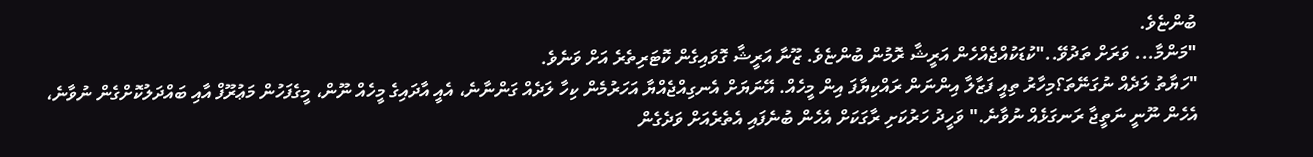ބުންޏެވެ.
"މަންމާ... ވަރަށް ތަދުވޭ.."ކުޑަކުއްޖެއްހެން އަރީޝާ ރޮމުން ބުންޏެވެ. ޒޫނާ އަރީޝާ ގޮވައިގެން ކޮޓަރިތެރެ އަށް ވަނެވެ.
"ހަޔާތު ލަދެއް ނުގަނޭތަ؟މިހާރު ތިއީ ފަޒާލާ އިންނަން ރައްކިޔާފަ އިން މީހެއް. އޭނަޔަށް އެނގިއްޖެއްޔާ އަހަރުމެން ކިހާ ލަދެއް ގަންނާނެ، އެއީ އާދައިގެ މީހެއް ނޫން، މީގެފަހުން މަޢުރޫފް އާއި ބައްދަލުކޮށްގެން ނުވާނެ، އެހެން ނޫނީ ނަތީޖާ ރަނގަޅެއް ނުވާނެ." ވަހީދު ހަރުކަށި ރާގަކަށް އެހެން ބުނެފައި އެތެރެއަށް ވަދެގެން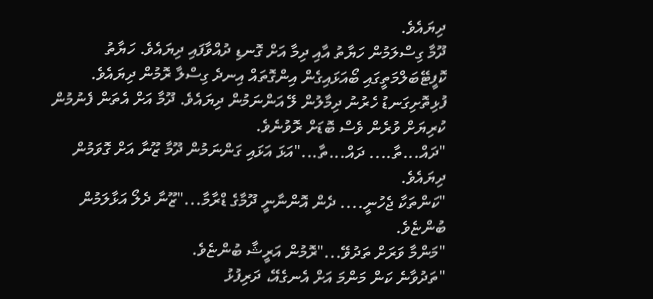ދިޔައެވެ.
ދޫމާ ގިސްލަމުން ހަޔާތު އާއި ދިމާ އަށް ގޮނޑި ދުއްވާފައި ދިޔައެވެ. ހަޔާތު ކޮފީޓޭބަލްމަތީގައި ބޯއަޅައިގެން އިންގޮތައް އިނދެ ގިސްލާ ރޮމުން ދިޔައެވެ. ފުޅިތޮށިގަނޑު ހެރުނު ދިމާލުން ލޭ އަންނަމުން ދިޔައެވެ. ދޫމާ އަށް އެތަން ފެނުމުން ކުރިޔަށް ވުރެން ވެސް ބޮޑަށް ރޮވުނެވެ.
"ދައް...ތާ.... ދައް...ތާ..."އަޅަ އަޅައި ގަންނަމުން ދޫމާ ޒޫނާ އަށް ގޮވަމުން ދިޔައެވެ.
"ކަންތަކާ ޖެހުނީ.... ދެން އޮންނާނީ ދޫމާގެ ޑްރާމާ..."ޒޫނާ ދެލޯ އަޅާލަމުން ބުންޏެވެ.
"މަންމާ ވަރަށް ތަދުވޭ..."ރޮމުން އަރީޝާ ބުންޏެވެ.
"ތަދުވާނެ ކަން މަންމަ އަށް އެނގެއޭ، ދަރިފުޅު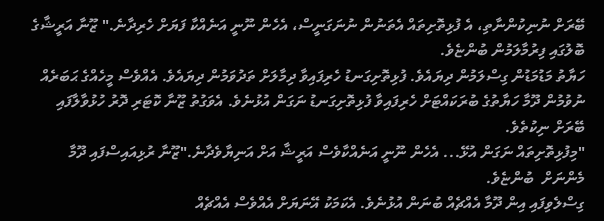ބޭރަށް ނުނިކުންނާތި، އެ ފުޅިތޮށިތައް އެތަނުން ނުނަގަނީސް، އެހެން ނޫނީ އަނެއްކާ ފަޔަށް ހެރިދާނެ." ޒޫނާ އަރީޝާގެ ބޮލުގައި ފިރުމާލަމުން ބުންޏެވެ.
ހަޔާތު މަޑުމަޑުން ގިސްލަމުން ދިޔައެވެ. ފުޅިތޮށިގަނޑު ހެރިފައިވާ ދިމާލަށް ތަދުވަމުން ދިޔައެވެ. އެއްވެސް މީހެއްގެ ޙަބަރެއް ނުވުމުން ދޫމާ ހަޔާތުގެ ބުރަކައްޓަށް ހެރިފައިވާ ފުޅިތޮށިގަނޑު ނަގަން އުޅުނެވެ. އެވަގުތު ޒޫނާ ކޮޓަރި ދޮރު ހުޅުވާލާފައި ބޭރަށް ނިކުތެވެ.
"މިފުޅިތޮށިތައް ނަގަން އުޅޭ... އެހެން ނޫނީ އަނެއްކާވެސް އަރީޝާ އަށް އަނިޔާވެދާނެ."ޒޫނާ ރުޅިއައިސްފައި ދޫމާ މެންނަށް  ބުންޏެވެ.
ގިސްލެވިފައި އިން ދޫމާ އެއްޗެއް ބުނަން އުޅުނެވެ. އެކަމަކު އޭނަޔަށް އެއްވެސް އެއްޗެއް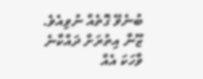ބުނެވޭ ގޮތެއް ނުވިއެވެ. ޒޫނާ އިތުރަށް ދައްކާނެ ވާހަކަ އެއް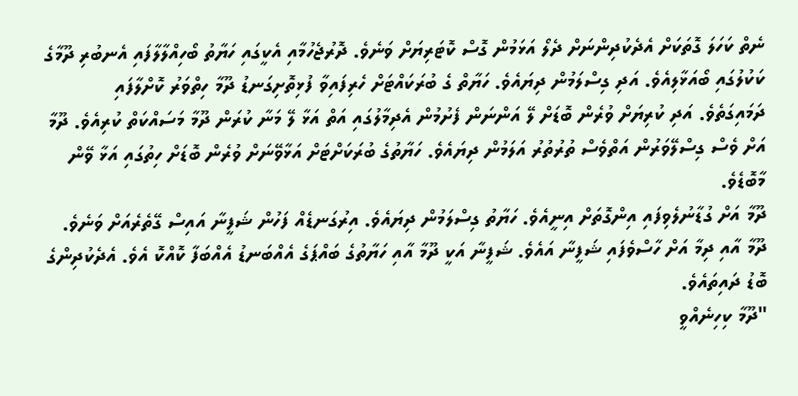ނެތް ކަހަލަ ގޮތަކަށް އެދެކުދިންނަށް ދެލޯ އަޅަމުން ގޮސް ކޮޓަރިޔަށް ވަނެވެ. ދޮރުޖެހުމާއި އެކީގައި ހަޔާތު ބޯހިއްލާލާފައި އެނބުރި ދޫމާގެ ކަކުލުގައި ބޯއަޅާލިއެވެ. އަދި ގިސްލަމުން ދިޔައެވެ. ހަޔާތް ގެ ބުރަކައްޓަށް ހެރިފައިވާ ފުޅިތޮށިގަނޑު ދޫމާ ހިތްވަރު ކޮށްލާފައި ދަމައިގަތެވެ. އަދި ކުރިޔަށް ވުރެން ބޮޑަށް ލޭ އަންނަން ފެށުމުން އެދިމާލުގައި އަތް އަޅާ ލޭ މަނާ ކުރަން ދޫމާ މަސައްކަތް ކުރިއެވެ. ދޫމާ އަށް ވެސް ގިސްލޭވަރުން އަތްވެސް ތުރުތުރު އަލަމުން ދިޔައެވެ. ހަޔާތުގެ ބުރަކަށްޓަށް އަޅާވޭނަށް ވުރެން ބޮޑަށް ހިތުގައި އަޅާ ވޭން މާބޮޑެވެ.
ދޫމާ އަށް ގުޑާނުލެވިފައި އިންގޮތަށް އިނީއެވެ. ހަޔާތު ގިސްލަމުން ދިޔައެވެ. އިރުގަނޑެއް ފަހުން ޝަފީނާ އައިސް ގޭތެރެއަށް ވަނެވެ. ދޫމާ އާއި ދިމާ އަށް ހާސްވެފައި ޝަފީނާ އައެވެ. ޝަފީނާ އަކީ ދޫމާ އާއި ހަޔާތުގެ ބައްޕަގެ އެއްބަނޑު އެއްބަފާ ކޮއްކޮ އެވެ. އެދެކުދިންގެ ބޮޑު ދައިތައެވެ.
"ދޫމާ ކިހިނެއްވީ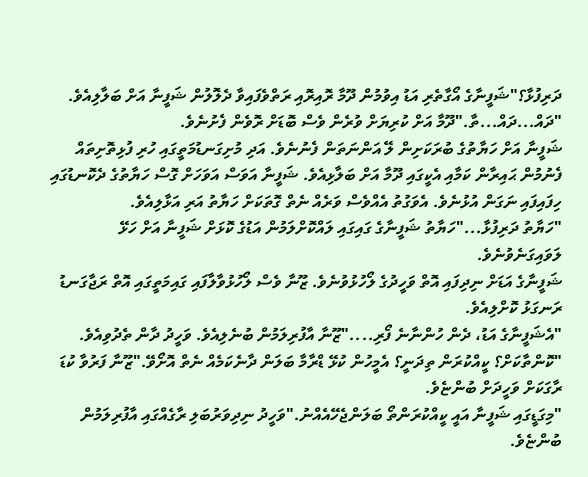ދަރިފުޅާ؟"ޝަފީނާގެ އޯގާތެރި އަޑު އިވުމުން ދޫމާ ރޮއިރޮއި ރަތްވެފައިވާ ދެލޮލުން ޝަފީނާ އަށް ބަލާލިއެވެ.
"ދައް...ދައް...ތާ."ދޫމާ އަށް ކުރިޔަށް ވުރެން ވެސް ބޮޑަށް ރޮވެން ފެށުނެވެ.
ޝަފީނާ އަށް ހަޔާތުގެ ބުރަކަށިން ލޭ އަންނަތަން ފެނުނެވެ. އަދި މުށިގަނޑުމަތީގައި ހުރި ފުޅިތޮށިތައް ފެނުމުން ޙައިރާން ކަމާއި އެކީގައި ދޫމާ އަށް ބަލާޅިއެވެ. ޝަފީނާ އަވަސް އަވަހަށް ގޮސް ހަޔާތުގެ ދެކޮނޑުގައި ހިފައިފައި ނަގަން އުޅުނެވެ. އެވަގުތު އެއްވެސް ވަރެއް ނެތް ގޮތަކަށް ހަޔާތު އަރި އަޅާލިއެވެ.
"ހަޔާތު ދަރިފުޅާ..."ހަޔާތު ޝަފީނާގެ ގައިގައި ލައްކޮށްލަމުން އަޑުގެ ކޮޅަށް ޝަފީނާ އަށް ހަޅޭ ލަވައިގަނެވުނެވެ.
ޝަފީނާގެ އަޑަށް ނިދިފައި އޮތް ވަހީދުގެ ލޯހުޅުވުނެވެ. ޒޫނާ ވެސް ލޯހުޅުވާލާފައި ގައިމަތީގައި އޮތް ރަޖާގަނޑު ރަނގަޅު ކޮށްލިއެވެ.
"އެޝަފީނާގެ އަޑު، ދެން ހުންނާނެ ފޯރި...."ޒޫނާ އާފުރިލަމުން ބުނެލިއެވެ. ވަހީދު ދާން ތެދުވިއެވެ.
"ކޮންތާކަށް؟ ކީއްކުރަން ތިދަނީ؟ އެމީހުން ކުޅޭ ޑްރާމާ ބަލަން ދާނެކަމެއް ނެތް އޮށޯވޭ."ޒޫނާ ފަރުވާ ކުޑަ ރާގަކަށް ވަހީދަށް ބުންޏެވެ.
"މިގަޑީގައި ޝަފީނާ އައީ ކީއްކުރަންތޯ ބަލަންޖެހޭއެއްނު."ވަހީދު ނިދިވަރުބަލި ރާގެއްގައި އާފުރިލަމުން ބުންޏެވެ.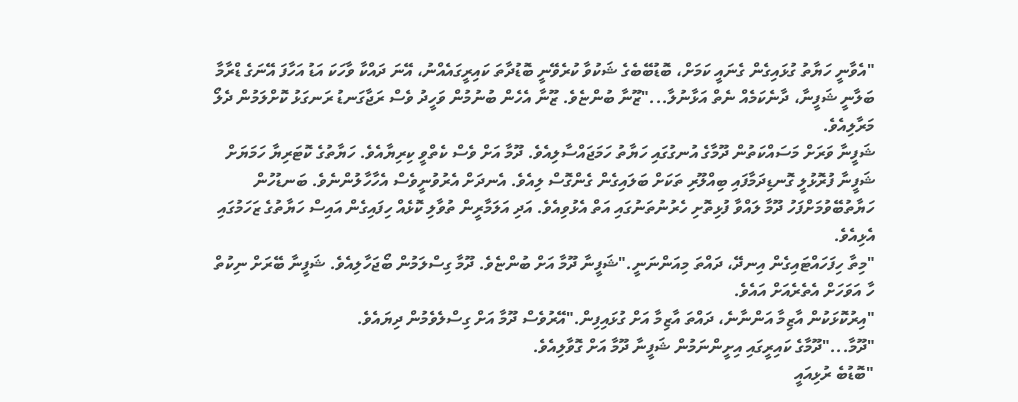"އެވާނީ ހަޔާތު ގުޅައިގެން ގެނައީ ކަމަށް، ބޮޑުބޭބެގެ ޝަކުވާ ކުރެވޭނީ ބޮޑުދާތަ ކައިރީގައެއްނު، އޭނަ ދައްކާ ވާހަކަ އަޑު އަހާފަ އޭނަގެ ޑްރާމާ ބަލާނީ ޝަފީނާ، ދާނެކަމެއް ނެތް އަޅާނުލާ..."ޒޫނާ ބުންޏެވެ. ޒޫނާ އެހެން ބުނުމުން ވަހީދު ވެސް ރަޖާގަނޑު ރަނގަޅު ކޮށްލަމުން ދެލޯ މަރާލިއެވެ.
ޝަފީނާ ވަރަށް މަސައްކަތުން ދޫމާގެ އުނގުގައި ހަޔާތު ހަމަޖައްސާލިއެވެ. ދޫމާ އަށް ވެސް ކެތްވީ ކިރިޔާއެވެ. ހަޔާތުގެ ކޮޓަރިޔާ ހަމަޔަށް ޝަފީނާ ފުރޮޅުލީ ގޮނޑިދަމާފައި ބިއްލޫރި ތަކަށް ބަލައިގެން ގެންގޮސް ލިއެވެ. އެނދަށް އެރުވުނީވެސް އެހާހާލުންނެވެ. ބަނޑުހުން ހަޔާތުބޭވުމަށްފަހު ދޫމާ ލައްވާ ފުޅިތޮށި ހެރުނުތަނުގައި އަތް އެޅުވިއެވެ. އަދި އަލަމާރީން ތުވާލި ކޮޅެއް ހިފައިގެން އައިސް ހަޔާތުގެ ޒަހަމުގައި އެޅިއެވެ.
"މިތާ ހިފަހައްޓައިގެން އިނދޭ، ދައްތަ މިއަންނަނީ."ޝަފީނާ ދޫމާ އަށް ބުންޏެވެ. ދޫމާ ގިސްލަމުން ބޯޖަހާލިއެވެ. ޝަފީނާ ބޭރަށް ނިކުތް ހާ އަވަހަށް އެތެރެއަށް އައެވެ.
"އިރުކޮޅަކުން އާޒިމާ އަންނާނެ، ދައްތަ އާޒިމާ އަށް ގުޅައިފިން."އޭރުވެސް ދޫމާ އަށް ގިސްލެވެމުން ދިޔައެވެ.
"ދޫމާ..."ދޫމާގެ ކައިރީގައި އިށީންނަމުން ޝަފީނާ ދޫމާ އަށް ގޮވާލިއެވެ.
"ބޮޑުބެ ރުޅިއައީ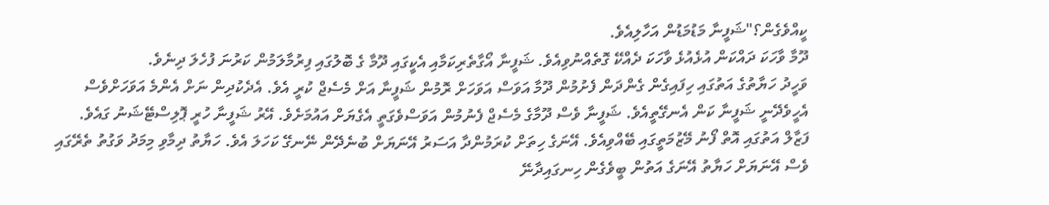ކީއްވެގެން؟"ޝަފީނާ މަޑުމަޑުން އަހާލިއެވެ.
ދޫމާ ވާހަކަ ދައްކަން އުޅެއުޅެ ވާހަކަ ދެއްކޭ ގޮތެއްނުވިއެވެ. ޝަފީނާ އޯގާތެރިކަމާއި އެކީގައި ދޫމާ ގެ ބޮލުގައި ފިރުމާލަމުން ކަރުނަ ފުހެލަ ދިނެވެ.
ވަހީދު ހަޔާތުގެ އަތުގައި ހިފައިގެން ގެންދަން ފެށުމުން ދޫމާ އަވަސް އަވަހަށް ރޮމުން ޝަފީނާ އަށް މެސެޖް ކުރީ އެވެ. އެދެކުދިން ނަށް އެންމެ އަވަހަށްވެސް އެހީވެދޭނީ ޝަފީނާ ކަން އެނގޭތީއެވެ. ޝަފީނާ ވެސް ދޫމާގެ މެސެޖް ފެނުމުން އަވަސްވެގަތީ އެގެޔަށް އައުމަށެވެ. އޭރު ޝަފީނާ ހުރީ ޕޮލިސްޓޭޝަނު ގައެވެ.
ފަޒާލް އަތުގައި އޮތް ފޯނު މޭޒުމަތީގައި ބޭއްވިއެވެ. އޭނަގެ ހިތަށް ކުރަމުންދާ އަސަރު އޭނަޔަށް ބުނެދޭން ނޭނގޭ ކަހަލަ އެވެ. ހަޔާތު ދިމާވި މިމަދު ވަގުތު ތެރޭގައި ވެސް އޭނަޔަށް ހަޔާތު އޭނަގެ އަތުން ބީވެގެން ހިނގައިދާނޭ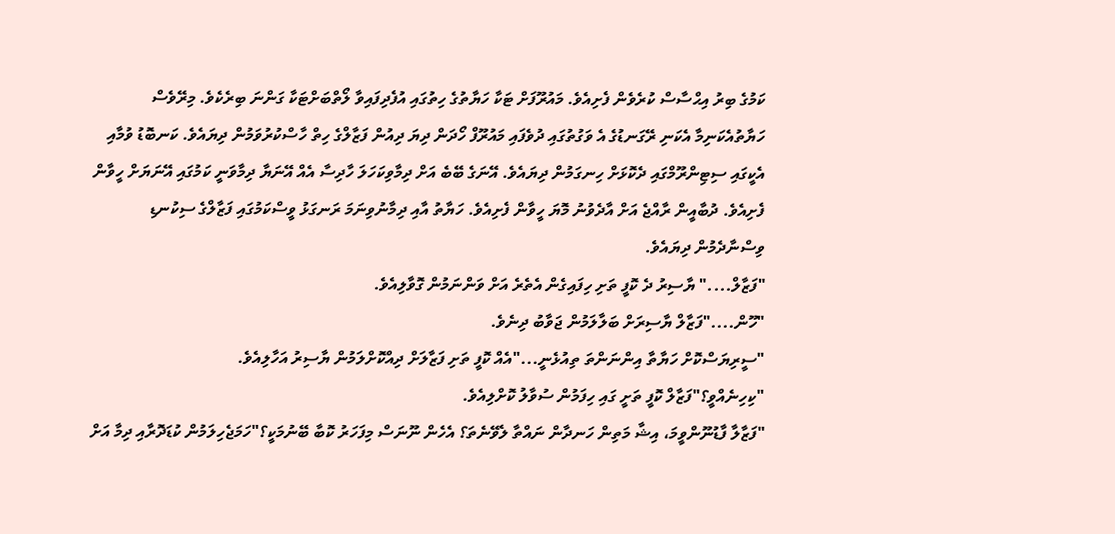ކަމުގެ ބިރު އިޙްސާސް ކުރެވެން ފެށިއެވެ. މައުރޫފަށް ޓަކާ ހަޔާތުގެ ހިތުގައި އުފެދިފައިވާ ލޯތްބަށްޓަކާ ގަންނަ ބިރެކެވެ. މިރޭވެސް ހަޔާތުއެކަނިމާ އެކަނި ރޭގަނޑުގެ އެ ވަގުތުގައި ދުވެފައި މައުރޫފް ހޯދަން ދިޔަ ދިއުން ފަޒާލްގެ ހިތް ހާސްކުރުވަމުން ދިޔައެވެ. ކަނބޮޑު ވުމާއި އެކީގައި ސިޓިންރޫމްގައި ދެކޮޅަށް ހިނގަމުން ދިޔައެވެ. އޭނަގެ ބޭބެ އަށް ދިމާވިކަހަލަ ހާދިސާ އެއް އޭނަޔާ ދިމާވަނީ ކަމުގައި އޭނަޔަށް ހީވާން ފެށިއެވެ. ދުބާއީން ރާއްޖެ އަށް އާދެވުނު މޮޔަ ހީވާން ފެށިއެވެ. ހަޔާތު އާއި ދިމާނުވިނަމަ ރަނގަޅު ވީސްކަމުގައި ފަޒާލްގެ ސިކުނޑި ވިސްނާދެމުން ދިޔައެވެ.
"ފަޒާލް...." ޔާސިރު ދެ ކޮފީ ތަށި ހިފައިގެން އެތެރެ އަށް ވަންނަމުން ގޮވާލިއެވެ.
"ހޫން...."ފަޒާލް ޔާސިރަށް ބަލާލަމުން ޖަވާބު ދިނެވެ.
"ސީރިޔަސްކޮށް ހަޔާތާ އިންނަންތަ ތިއުޅެނީ..."އެއް ކޮފީ ތަށި ފަޒާލަށް ދިއްކޮށްލަމުން ޔާސިރު އަހާލިއެވެ.
"ކިހިނެއްވީ؟"ފަޒާލް ކޮފީ ތަށީ ގައި ހިފަމުން ސުވާލު ކޮށްލިއެވެ.
"ފަޒާލާ ފާޑުނޫންވީމަ، އިޝާ މަތިން ހަނދާން ނައްތާ ލެވޭނެތަ؟ އެހެން ނޫނަސް މިފަހަރު ކޮބާ ބޭނުމަކީ؟"ހަމަޖެހިލަމުން ކުޑަދޮރާއި ދިމާ އަށް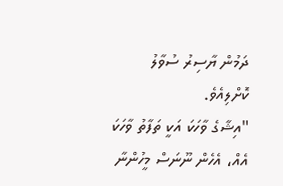ދަމުން ޔާސިރު ސުވާލު ކޮށްލިއެވެ.
"އިޝާގެ ވާހަކަ އަކީ ތަފާތު ވާހަކަ އެއް، އެހެން ނޫނަސް މީހުންނާ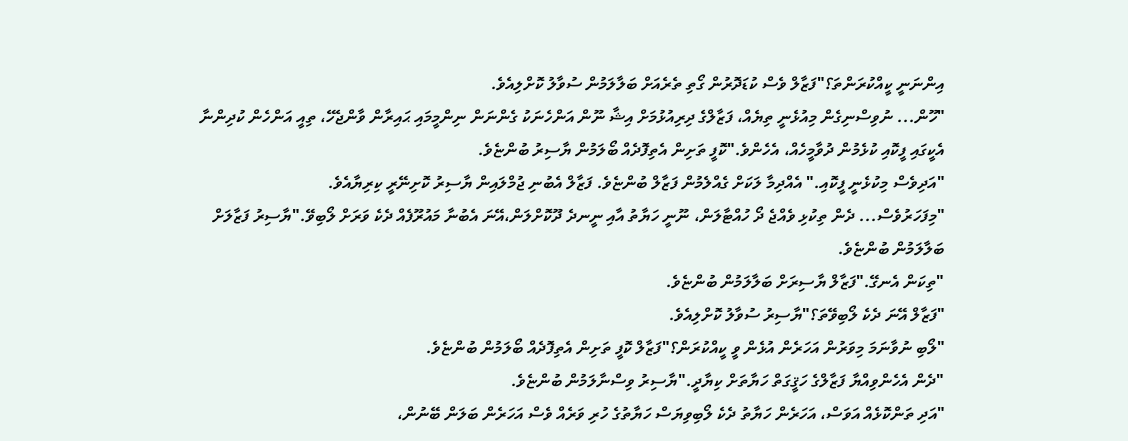އިންނަނީ ކީއްކުރަންތަ؟"ފަޒާލް ވެސް ކުޑަދޮރުން ގޯތި ތެރެއަށް ބަލާލަމުން ސުވާލު ކޮށްލިއެވެ.
"ހޫން... ނުވިސްނިގެން މިއުޅެނީ ތިޔެއް، ފަޒާލްގެ ދިރިއުޅުމަށް އިޝާ ނޫން އަންހެނަކު ގެންނަން ނިންމީމައި ޙައިރާން ވާންޖެހޭ، ތިއީ އަންހެން ކުދިންނާ އެކީގައި ފީކޮއި ކުޅެމުން ދުވާމީހެއް، އެހެންވެ."ކޮފީ ތަށިން އެތިފޮދެއް ބޯލަމުން ޔާސިރު ބުންޏެވެ.
"އަދިވެސް މިކުޅެނީ ފީކޮއި." އެއްދިމާ ލަކަށް ގެއްލެމުން ފަޒާލް ބުންޏެވެ. ފަޒާލް އެބުނި ޖުމްލައިން ޔާސިރު ކޮށިނޭރީ ކިރިޔާއެވެ.
"މިފަހަރުވެސް... ދެން ތިކުޅި ވެއްޖެ ދޯ ހުއްޓާލަން، ނޫނީ ހަޔާތު އާއި ނީނދެ ދޫކޮށްލަން،އޭނަ އެބުނާ މައުރޫފެއް ދެކެ ވަރަށް ލޯބިވޭ."ޔާސިރު ފަޒާލަށް ބަލާލަމުން ބުންޏެވެ.
"ތިކަން އެނގޭ."ފަޒާލް ޔާސިރަށް ބަލާލަމުން ބުންޏެވެ.
"ފަޒާލް އޭނަ ދެކެ ލޯބިވޭތަ؟"ޔާސިރު ސުވާލު ކޮށްލިއެވެ.
"ލޯބި ނުވާނަމަ މިވަރުން އަހަރެން އުޅެން ވީ ކީއްކުރަން؟"ފަޒާލް ކޮފީ ތަށިން އެތިފޮދެއް ބޯލަމުން ބުންޏެވެ.
"ދެން އެހެންވިއްޔާ ފަޒާލްގެ ހަޤީގަތް ހަޔާތަށް ކިޔާދީ."ޔާސިރު ވިސްނާލަމުން ބުންޏެވެ.
"އަދި ތަންކޮޅެއް އަވަސް، އަހަރެން ހަޔާތު ދެކެ ލޯބިވިޔަސް ހަޔާތުގެ ހުރި ވަރެއް ވެސް އަހަރެން ބަލަން ބޭނުން،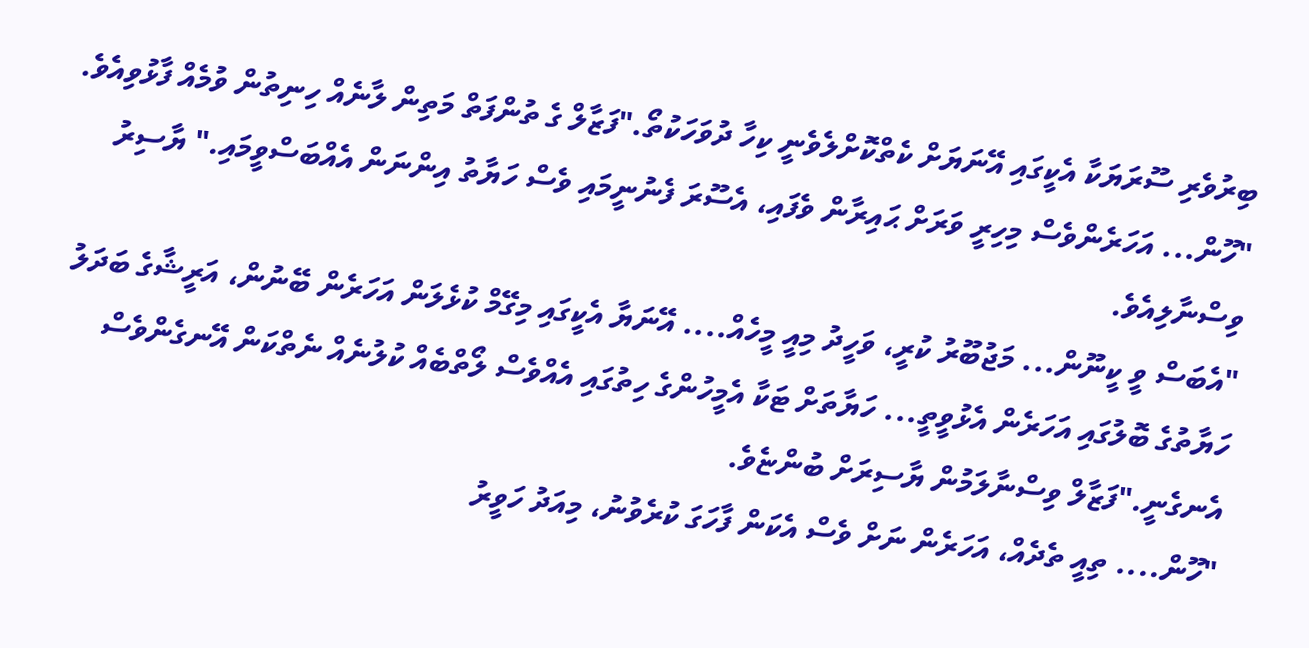ބިރުވެރި ސޫރަޔަކާ އެކީގައި އޭނަޔަށް ކެތްކޮށްލެވެނީ ކިހާ ދުވަހަކުތޯ."ފަޒާލް ގެ ތުންފަތް މަތިން ލާނެއް ހިނިތުން ވުމެއް ފާޅުވިއެވެ.
"ހޫން... އަހަރެންވެސް މިހިރީ ވަރަށް ޙައިރާން ވެފައި، އެސޫރަ ފެނުނީމައި ވެސް ހަޔާތު އިންނަން އެއްބަސްވީމައި." ޔާސިރު ވިސްނާލިއެވެ.
"އެބަސް ވީ ކީނޫން... މަޖުބޫރު ކުރީ، ވަހީދު މިއީ މީހެއް.... އޭނަޔާ އެކީގައި މިގޭމް ކުޅެލަން އަހަރެން ބޭނުން، އަރީޝާގެ ބަދަލު ހަޔާތުގެ ބޮލުގައި އަހަރެން އެޅުވީތީ... ހަޔާތަށް ޓަކާ އެމީހުންގެ ހިތުގައި އެއްވެސް ލޯތްބެއް ކުލުނެއް ނެތްކަން އޭނގެންވެސް އެނގެނީ."ފަޒާލް ވިސްނާލަމުން ޔާސިރަށް ބުންޏެވެ.
"ހޫން.... ތިއީ ތެދެއް، އަހަރެން ނަށް ވެސް އެކަން ފާހަގަ ކުރެވުނު، މިއަދު ހަވީރު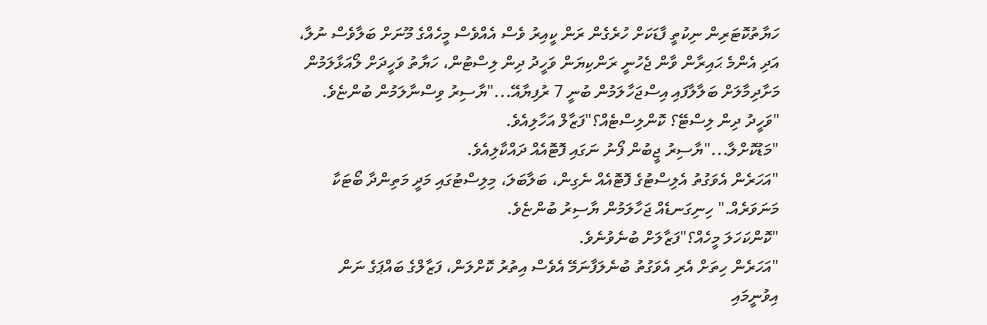ހަޔާތުކޮޓަރިން ނިކުތީ ފާޑަކަށް ހުރެގެން ރަން ކީއިރު ވެސް އެއްވެސް މީހެއްގެ މޫނަށް ބަލާވެސް ނުލާ، އަދި އެންމެ ޙައިރާން ވާން ޖެހުނީ ރަންކިޔަން ވަހީދު ދިން ލިސްޓުން، ހަޔާތު ވަހީދަށް ލޯއަޅާލަމުން މަށާދިމާލަށް ބަލާލާފައި އިސްޖަހާލަމުން ބުނީ 7 ރުފިޔާއޭ..."ޔާސިރު ވިސްނާލަމުން ބުންޏެވެ.
"ވަހީދު ދިން ލިސްޓޭ؟ ކޮންލިސްޓެއް؟"ފަޒާލް އަހާލިއެވެ.
"މަޑުކޮށްލާ..."ޔާސިރު ޖީބުން ފޯނު ނަގައި ފޮޓޮއެއް ދައްކާލިއެވެ.
"އަހަރެން އެވަގުތު އެލިސްޓުގެ ފޮޓޮއެއް ނެގިން، ބަލާބަލަ، މިލިސްޓުގައި މަދީ މަތިންދާ ބޯޓަކާ މަނަވަރެއް." ހިނިގަނޑެއް ޖަހާލަމުން ޔާސިރު ބުންޏެވެ.
"ކޮންކަހަލަ މީހެއް؟"ފަޒާލަށް ބުނެވުނެވެ.
"އަހަރެން ހިތަށް އެރި އެވަގުތު ބުނެލަފާނަމޭ އެވެސް އިތުރު ކޮށްލަން، ފަޒާލްގެ ބައްޕަގެ ނަން އިވުނީމައި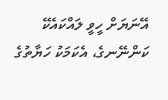އޭނަޔަށް ހީވީ ލައްކައެކޭ ކަންނޭނގެ، އެކަމަކު ހަޔާތުގެ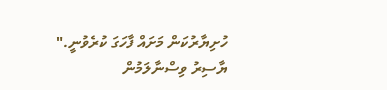ހުށިޔާރުކަން މަށައް ފާހަގަ ކުރެވުނީ." ޔާސިރު ވިސްނާލަމުން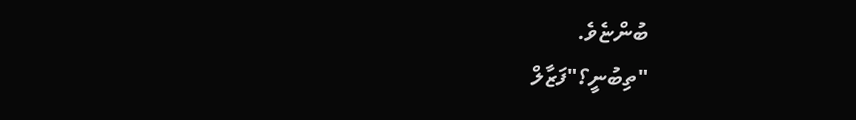ބުންޏެވެ.
"ތިބުނީ؟"ފަޒާލް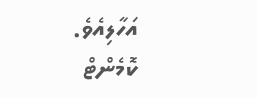އަހާލިއެވެ.
ކޮމެންޓް